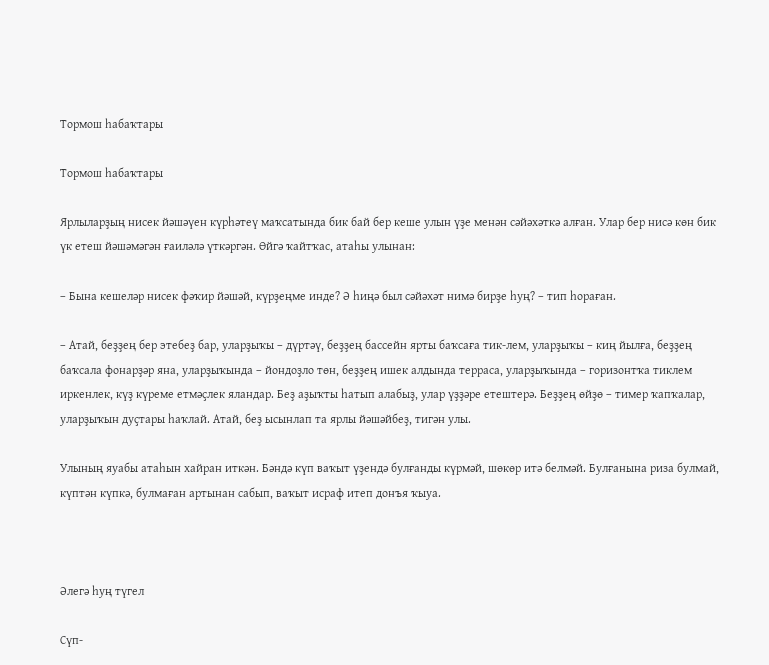Тормош һабаҡтары

Тормош һабаҡтары

Ярлыларҙың нисек йәшәүен күрһәтеү маҡсатында бик бай бер кеше улын үҙе менән сәйәхәткә алған. Улар бер нисә көн бик үк етеш йәшәмәгән ғаиләлә үткәргән. Өйгә ҡайтҡас, атаһы улынан:

– Бына кешеләр нисек фәҡир йәшәй, күрҙеңме инде? Ә һиңә был сәйәхәт нимә бирҙе һуң? – тип һораған.

– Атай, беҙҙең бер этебеҙ бар, уларҙыҡы – дүртәү, беҙҙең бассейн ярты баҡсаға тик-лем, уларҙыҡы – киң йылға, беҙҙең баҡсала фонарҙәр яна, уларҙыҡында – йондоҙло төн, беҙҙең ишек алдында терраса, уларҙыҡында – горизонтҡа тиклем иркенлек, күҙ күреме етмәҫлек яландар. Беҙ аҙыҡты һатып алабыҙ, улар үҙҙәре етештерә. Беҙҙең өйҙө – тимер ҡапҡалар, уларҙыҡын дуҫтары һаҡлай. Атай, беҙ ысынлап та ярлы йәшәйбеҙ, тигән улы.

Улының яуабы атаһын хайран иткән. Бәндә күп ваҡыт үҙендә булғанды күрмәй, шөкөр итә белмәй. Булғанына риза булмай, күптән күпкә, булмаған артынан сабып, ваҡыт исраф итеп донъя ҡыуа.



Әлегә һуң түгел

Сүп-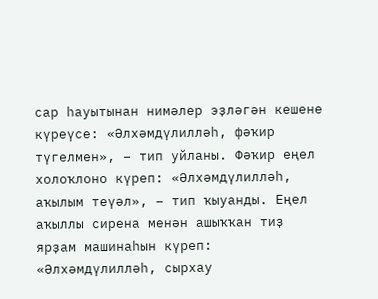сар һауытынан нимәлер эҙләгән кешене күреүсе: «Әлхәмдүлилләһ, фәҡир түгелмен», – тип уйланы. Фәҡир еңел холоҡлоно күреп: «Әлхәмдүлилләһ, аҡылым теүәл», – тип ҡыуанды. Еңел аҡыллы сирена менән ашыҡҡан тиҙ ярҙам машинаһын күреп: «Әлхәмдүлилләһ, сырхау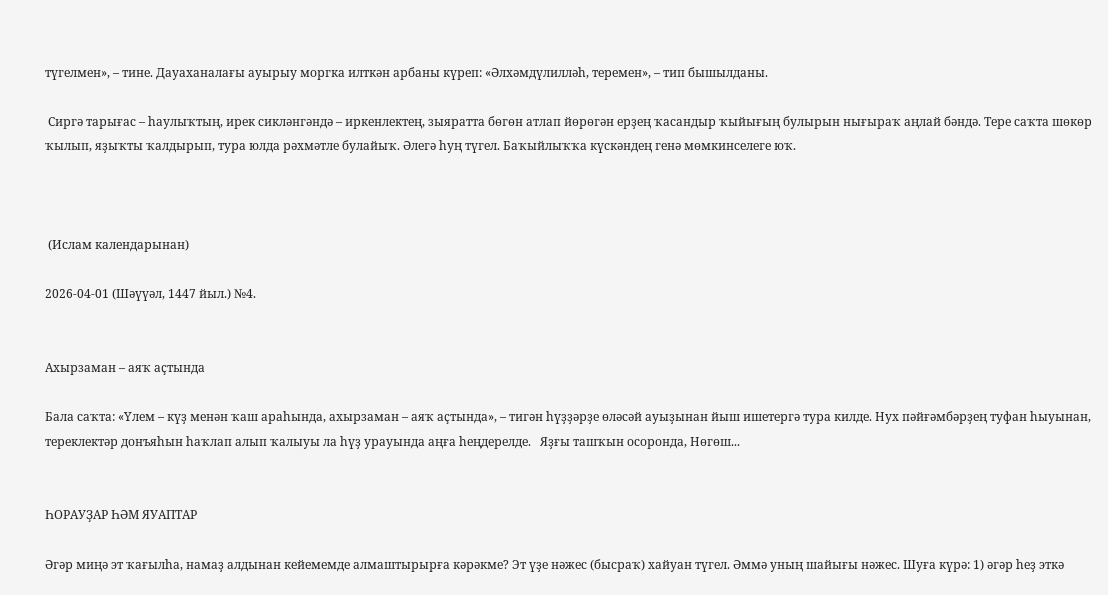түгелмен», – тине. Дауаханалағы ауырыу моргка илткән арбаны күреп: «Әлхәмдүлилләһ, теремен», – тип бышылданы.

 Сиргә тарығас – һаулыҡтың, ирек сикләнгәндә – иркенлектең, зыяратта бөгөн атлап йөрөгән ерҙең ҡасандыр ҡыйығың булырын нығыраҡ аңлай бәндә. Тере саҡта шөкөр ҡылып, яҙыҡты ҡалдырып, тура юлда рәхмәтле булайыҡ. Әлегә һуң түгел. Баҡыйлыҡҡа күскәндең генә мөмкинселеге юҡ.



 (Ислам календарынан)

2026-04-01 (Шәүүәл, 1447 йыл.) №4.


Ахырзаман – аяҡ аҫтында

Бала саҡта: «Үлем – күҙ менән ҡаш араһында, ахырзаман – аяҡ аҫтында», – тигән һүҙҙәрҙе өләсәй ауыҙынан йыш ишетергә тура килде. Нух пәйғәмбәрҙең туфан һыуынан, тереклектәр донъяһын һаҡлап алып ҡалыуы ла һүҙ урауында аңға һеңдерелде.   Яҙғы ташҡын осоронда, Нөгөш...


ҺОРАУҘАР ҺӘМ ЯУАПТАР

Әгәр миңә эт ҡағылһа, намаҙ алдынан кейемемде алмаштырырға кәрәкме? Эт үҙе нәжес (бысраҡ) хайуан түгел. Әммә уның шайығы нәжес. Шуға күрә: 1) әгәр һеҙ эткә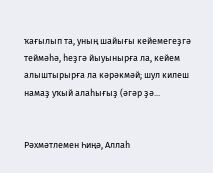ҡағылып та, уның шайығы кейемегеҙгә теймәһә, һеҙгә йыуынырға ла, кейем алыштырырға ла кәрәкмәй; шул килеш намаҙ уҡый алаһығыҙ (әгәр ҙә...


Рәхмәтлемен Һиңә, Аллаһ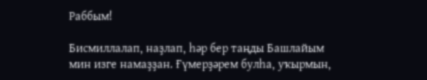Раббым!

Бисмиллалап, наҙлап, һәр бер таңды Башлайым мин изге намаҙҙан. Ғүмерҙәрем булһа, уҡырмын,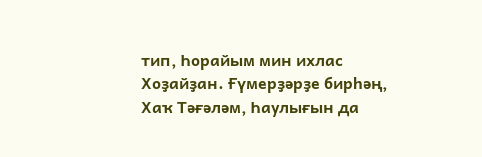тип, Һорайым мин ихлас Хоҙайҙан. Ғүмерҙәрҙе бирһәң, Хаҡ Тәғәләм, Һаулығын да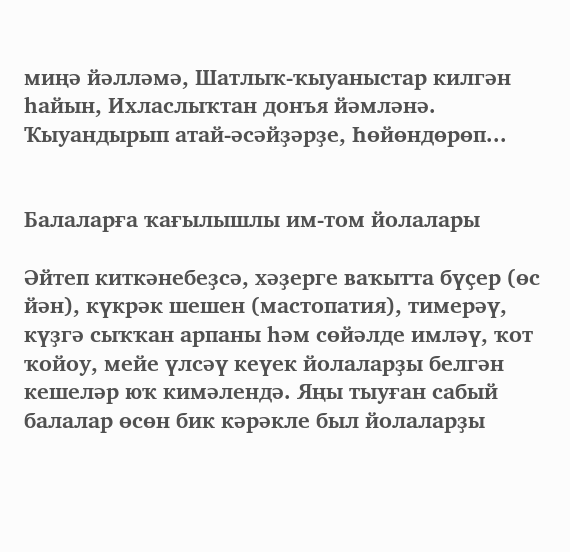миңә йәлләмә, Шатлыҡ-ҡыуаныстар килгән һайын, Ихласлыҡтан донъя йәмләнә. Ҡыуандырып атай-әсәйҙәрҙе, Һөйөндөрөп...


Балаларға ҡағылышлы им-том йолалары

Әйтеп киткәнебеҙсә, хәҙерге ваҡытта бүҫер (өс йән), күкрәк шешен (мастопатия), тимерәү, күҙгә сыҡҡан арпаны һәм сөйәлде имләү, ҡот ҡойоу, мейе үлсәү кеүек йолаларҙы белгән кешеләр юҡ кимәлендә. Яңы тыуған сабый балалар өсөн бик кәрәкле был йолаларҙы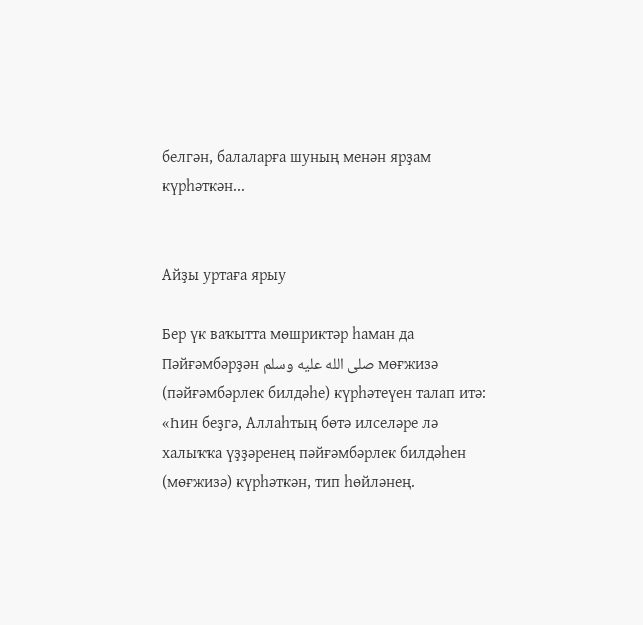белгән, балаларға шуның менән ярҙам күрһәткән...


Айҙы уртаға ярыу

Бер үк ваҡытта мөшриктәр һаман да Пәйғәмбәрҙән صلى الله عليه وسلم мөғжизә (пәйғәмбәрлек билдәһе) күрһәтеүен талап итә: «Һин беҙгә, Аллаһтың бөтә илселәре лә халыҡҡа үҙҙәренең пәйғәмбәрлек билдәһен (мөғжизә) күрһәткән, тип һөйләнең.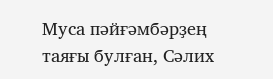Муса пәйғәмбәрҙең таяғы булған, Сәлих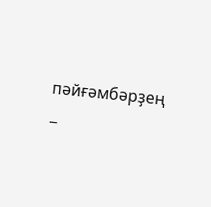пәйғәмбәрҙең −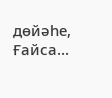дөйәһе, Ғайса...